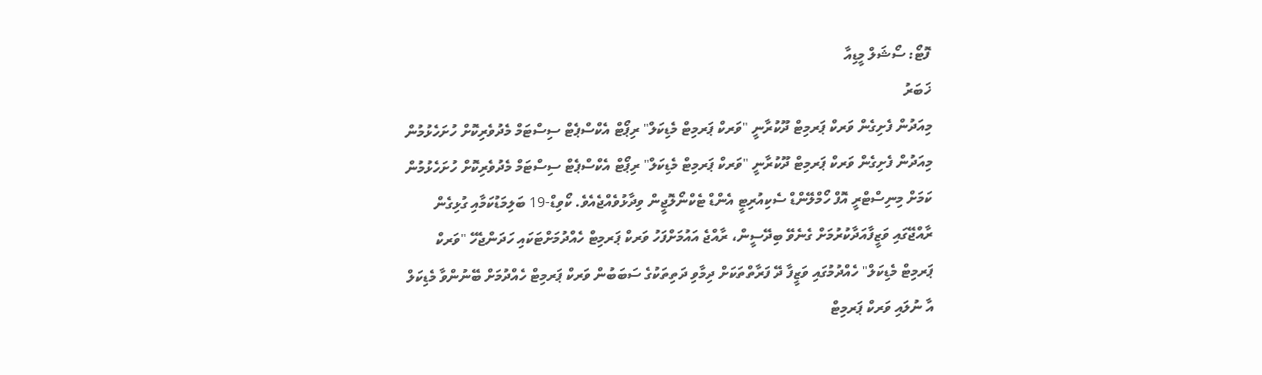ފޮޓޯ: ސޯޝަލް މީޑިއާ
ޚަބަރު
މިއަދުން ފެށިގެން ވަރކް ޕަރމިޓް ދޫކުރާނީ "ވަރކް ޕަރމިޓް މެޑިކަލް" ރިޕޯޓް އެކްސްޕެޓް ސިސްޓަމް މެދުވެރިކޮށް ހުށަހެޅުމުން
މިއަދުން ފެށިގެން ވަރކް ޕަރމިޓް ދޫކުރާނީ "ވަރކް ޕަރމިޓް މެޑިކަލް" ރިޕޯޓް އެކްސްޕެޓް ސިސްޓަމް މެދުވެރިކޮށް ހުށަހެޅުމުން ކަމަށް މިނިސްޓްރީ އޮފް ހޯމްލޭންޑް ސެކިއުރިޓީ އެންޑް ޓެކްނޯލޮޖީން ވިދާޅުވެއްޖެއެވެ. ކޯވިޑް-19 ބަލިމަޑުކަމާއި ގުޅިގެން ރާއްޖޭގައި ވަޒީފާއަދާކުރުމަށް ގެނެވޭ ބިދޭސީން، ރާއްޖެ އައުމަށްފަހު ވަރކް ޕަރމިޓް ހެއްދުމަށްޓަކައި ހަދަންޖެހޭ "ވަރކް ޕަރމިޓް މެޑިކަލް" ހެއްދުމުގައި ވަޒީފާ ދޭ ފަރާތްތަކަށް ދިމާވި ދަތިތަކުގެ ސަބަބުން ވަރކް ޕަރމިޓް ހެއްދުމަށް ބޭނުންވާ މެޑިކަލް އާ ނުލައި ވަރކް ޕަރމިޓް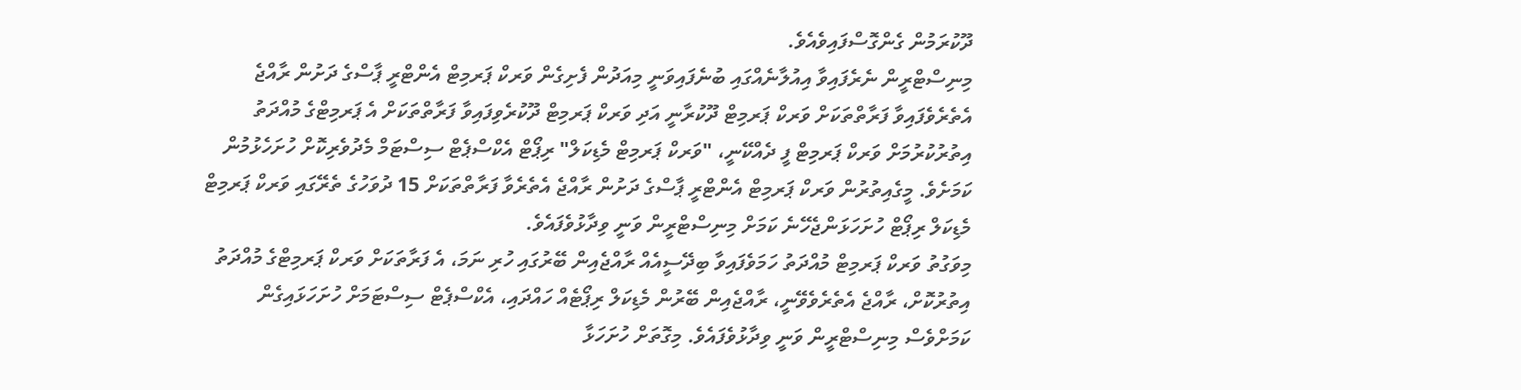ދޫކުރަމުން ގެންގޮސްފައިވެއެވެ.
މިނިސްޓްރީން ނެރެފައިވާ އިއުލާނެއްގައި ބުނެފައިވަނީ މިއަދުން ފެށިގެން ވަރކް ޕަރމިޓް އެންޓްރީ ޕާސްގެ ދަށުން ރާއްޖެ އެތެރެވެފައިވާ ފަރާތްތަކަށް ވަރކް ޕަރމިޓް ދޫކުރާނީ އަދި ވަރކް ޕަރމިޓް ދޫކުރެވިފައިވާ ފަރާތްތަކަށް އެ ޕަރމިޓްގެ މުއްދަތު އިތުރުކުރުމަށް ވަރކް ޕަރމިޓް ފީ ދެއްކޭނީ، "ވަރކް ޕަރމިޓް މެޑިކަލް" ރިޕޯޓް އެކްސްޕެޓް ސިސްޓަމް މެދުވެރިކޮށް ހުށަހެޅުމުން ކަމަށެވެ. މީގެއިތުރުން ވަރކް ޕަރމިޓް އެންޓްރީ ޕާސްގެ ދަށުން ރާއްޖެ އެތެރެވާ ފަރާތްތަކަށް 15 ދުވަހުގެ ތެރޭގައި ވަރކް ޕަރމިޓް މެޑިކަލް ރިޕޯޓް ހުށަހަޅަންޖެހޭނެ ކަމަށް މިނިސްޓްރީން ވަނީ ވިދާޅުވެފައެވެ.
މިވަގުތު ވަރކް ޕަރމިޓް މުއްދަތު ހަމަވެފައިވާ ބިދޭސީއެއް ރާއްޖެއިން ބޭރުގައި ހުރި ނަމަ، އެ ފަރާތަކަށް ވަރކް ޕަރމިޓްގެ މުއްދަތު އިތުރުކޮށް، ރާއްޖެ އެތެރެވެވޭނީ، ރާއްޖެއިން ބޭރުން މެޑިކަލް ރިޕޯޓެއް ހައްދައި، އެކްސްޕެޓް ސިސްޓަމަށް ހުށަހަޅައިގެން ކަމަށްވެސް މިނިސްޓްރީން ވަނީ ވިދާޅުވެފައެވެ. މިގޮތަށް ހުށަހަޅާ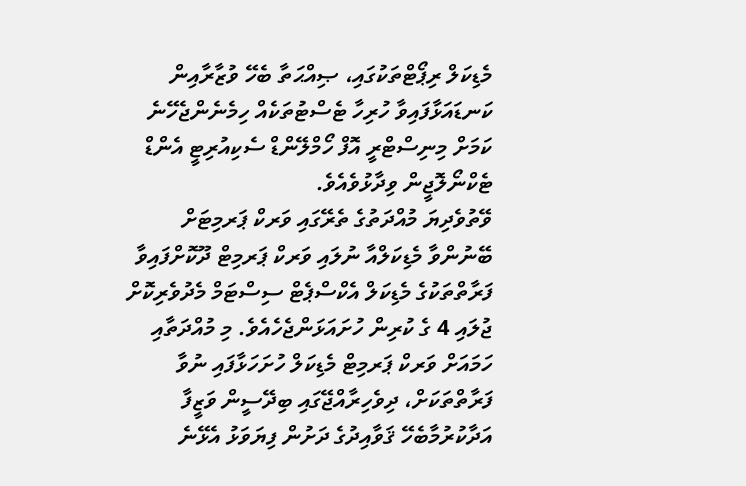މެޑިކަލް ރިޕޯޓްތަކުގައި، ޞިއްޙަތާ ބެހޭ ވުޒާރާއިން ކަނޑައަޅާފައިވާ ހުރިހާ ޓެސްޓުތަކެއް ހިމެނެންޖެހޭނެ ކަމަށް މިނިސްޓްރީ އޮފް ހޯމްލޭންޑް ސެކިއުރިޓީ އެންޑް ޓެކްނޯލޮޖީން ވިދާޅުވެއެވެ.
ވޭތުވެދިޔަ މުއްދަތުގެ ތެރޭގައި ވަރކް ޕަރމިޓަށް ބޭނުންވާ މެޑިކަލްއާ ނުލައި ވަރކް ޕަރމިޓް ދޫކޮށްފައިވާ ފަރާތްތަކުގެ މެޑިކަލް އެކްސްޕެޓް ސިސްޓަމް މެދުވެރިކޮށް ޖުލައި 4 ގެ ކުރިން ހުށައަޅަންޖެހެއެވެ. މި މުއްދަތާއި ހަމައަށް ވަރކް ޕަރމިޓް މެޑިކަލް ހުށަހަޅާފައި ނުވާ ފަރާތްތަކަށް، ދިވެހިރާއްޖޭގައި ބިދޭސީން ވަޒީފާ އަދާކުރުމާބެހޭ ޤަވާއިދުގެ ދަށުން ފިޔަވަޅު އެޅޭނެ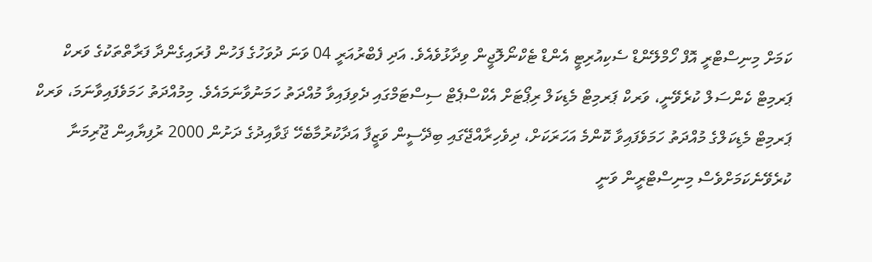ކަމަށް މިނިސްޓްރީ އޮފް ހޯމްލޭންޑް ސެކިއުރިޓީ އެންޑް ޓެކްނޯލޮޖީން ވިދާޅުވެއެވެ. އަދި ފެބްރުއަރީ 04 ވަނަ ދުވަހުގެ ފަހުން ފުރައިގެންދާ ފަރާތްތަކުގެ ވަރކް ޕަރމިޓް ކެންސަލް ކުރެވޭނީ، ވަރކް ޕަރމިޓް މެޑިކަލް ރިޕޯޓަށް އެކްސްޕެޓް ސިސްޓަމްގައި ދެވިފައިވާ މުއްދަތު ހަމަނުވާނަމައެވެ. މިމުއްދަތު ހަމަވެފައިވާނަމަ، ވަރކް ޕަރމިޓް މެޑިކަލްގެ މުއްދަތު ހަމަވެފައިވާ ކޮންމެ އަހަރަކަށް، ދިވެހިރާއްޖޭގައި ބިދޭސީން ވަޒީފާ އަދާކުރުމާބެހޭ ޤަވާއިދުގެ ދަށުން 2000 ރުފިޔާއިން ޖޫރިމަނާ ކުރެވޭނެކަމަށްވެސް މިނިސްޓްރީން ވަނީ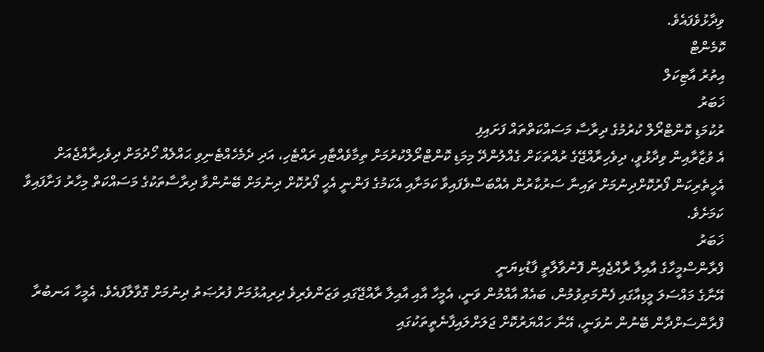ވިދާޅުވެފައެވެ.
ކޮމެންޓް
އިތުރު އާޓިކަލް
ޚަބަރު
ރުކުމަޑި ކޮންޓްރޯލް ކުރުމުގެ ދިރާސާ މަސައްކަތްތައް ފަށައިފި
އެ ވުޒާރާއިން ވިދާޅުވީ، ދިވެހިރާއްޖޭގެ ރުއްތަކަށް ގެއްލުންދޭ މިމަޑި ކޮންޓްރޯލްކުރުމަށް ތިމާވެއްޓާއި ރައްޓެހި، އަދި ދެމެހެއްޓެނިވި ޙައްލެއް ހޯދުމަށް ދިވެހިރާއްޖެއަށް އެހީތެރިކަން ފޯރުކޮށްދިނުމަށް ޗައިނާ ސަރުކާރުން އެއްބަސްވެފައިވާ ކަމަށާއި އެކަމުގެ ފަންނީ އެހީ ފޯރުކޮށް ދިނުމަށް ބޭނުންވާ ދިރާސާތަކުގެ މަސައްކަތް މިހާރު ފަށާފައިވާ ކަމަށެވެ.
ޚަބަރު
ފްރާންސްމީހާގެ އާއިލާ ރާއްޖެއިން ފޮނުވާލާތީ ފާޑުކިޔަނީ
އޭނާގެ މައްސަލަ މީޑިއާގައި ފެންމަތިވުމުން، ބައެއް އާއްމުން ވަނީ، އެމީހާ އާއި އާއިލާ ރާއްޖޭގައި ވަޒަންވެރިވެ ދިރިއުޅުމަށް ފުރުޞަތު ދިނުމަށް ގޮވާލާފައެވެ. އެމީހާ އަނބުރާ ފްރާންސަށްދާން ބޭނުން ނުވަނީ، އޭނާ ހައްޔަރުކޮށް ޖަލަށްލައިފާނެތީތަކުގައި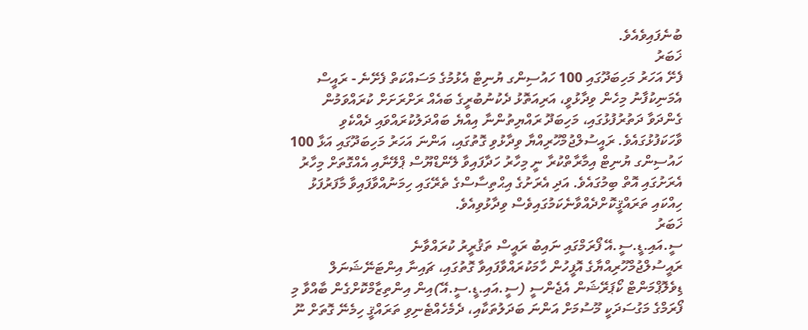ބުނެފައިވެއެވެ.
ޚަބަރު
ފެށޭ އަހަރު މަހިބަދޫގައި 100 ހައުސިންގ ޔުނިޓް އެޅުމުގެ މަސައްކަތް ފެށޭނެ - ރައީސް
އެމަނިކުފާނު މިހެން ވިދާޅުވީ، އަރިއަތޮޅު ދެކުނުބުރީގެ ބައެއް ރަށްރަށަށް ކުރައްވަމުން ގެންދަވާ ދަތުރުފުޅުގައި، މަހިބަދޫ ރައްޔިތުންނާ އިއްޔެ ބައްދަލުކުރައްވައި ދެއްކެވި ވާހަކަފުޅުގައެވެ. ރައީސުލްޖުމްހޫރިއްޔާ ވިދާޅުވި ގޮތުގައި، އަންނަ އަހަރު މަހިބަދޫގައި އަޅާ 100 ހައުސިންގ ޔުނިޓް އިމާރާތްކުރާ ނީ މިހާރު ހަދާފައިވާ ލޭންޑްޔޫސް ޕްލޭނާއި އެއްގޮތަށް މިހާރު އެރަށުގައި އޮތް ބިމުގައެވެ. އަދި އެރަށުގެ އިޙްތިސާސްގެ ތެރޭގައި ހިމަނުއްވާފައިވާ މާފަރުފަޅު ހިއްކައި ތަރައްޤީކޮށްދެއްވާނެކަމުގައިވެސް ވިދާޅުވިއެވެ.
ޚަބަރު
ސީ.އައި.ޑީ.ސީ.އޭ ފޯރަމްގައި ނައިބު ރައީސް ތަޤުރީރު ކުރައްވާނެ
ރައީސުލްޖުމްހޫރިއްޔާގެ އޮފީހުން ހާމަކުރައްވާފައިވާ ގޮތުގައި، ޗައިނާ އިންޓަނޭޝަނަލް ޑިވެލޮޕްމަންޓް ކޯޕަރޭޝަން އެޖެންސީ (ސީ.އައި.ޑީ.ސީ.އޭ)އިން އިންތިޒާމްކޮށްގެން ބާއްވާ މި ފޯރަމްގެ މަގުސަދަކީ މޫސުމަށް އަންނަ ބަދަލުތަކާއި، ދެމެހެއްޓެނިވި ތަރައްޤީ ހިމެނޭ ގޮތަށް ނޫ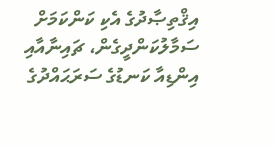އިޤްތިޞާދުގެ އެކި ކަންކަމަށް ސަމާލުކަންދީގެން، ޗައިނާއާއި އިންޑިއާ ކަނޑުގެ ސަރަޙައްދުގެ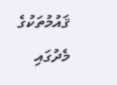ޤައުމުތަކުގެ މެދުގައި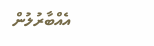އެއްބާރުލުން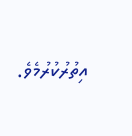އިތުރުކުރުމެވެ.